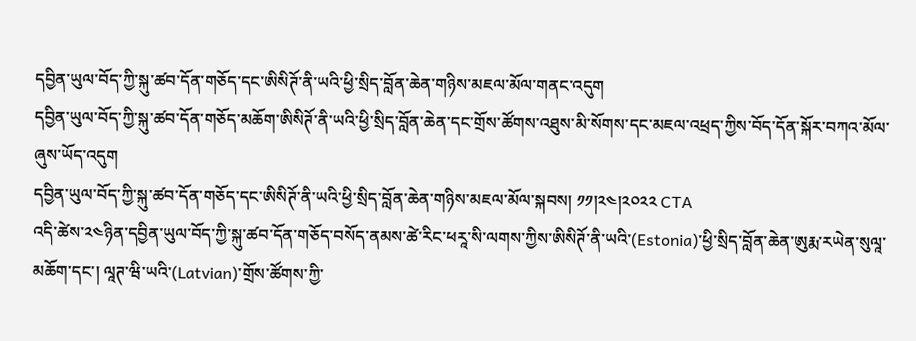དབྱིན་ཡུལ་བོད་ཀྱི་སྐུ་ཚབ་དོན་གཅོད་དང་ཨིསིཊོ་ནི་ཡའི་ཕྱི་སྲིད་བློན་ཆེན་གཉིས་མཇལ་མོལ་གནང་འདུག
དབྱིན་ཡུལ་བོད་ཀྱི་སྐུ་ཚབ་དོན་གཅོད་མཆོག་ཨིསིཊོ་ནི་ཡའི་ཕྱི་སྲིད་བློན་ཆེན་དང་གྲོས་ཚོགས་འཐུས་མི་སོགས་དང་མཇལ་འཕྲད་ཀྱིས་བོད་དོན་སྐོར་བཀའ་མོལ་ཞུས་ཡོད་འདུག
དབྱིན་ཡུལ་བོད་ཀྱི་སྐུ་ཚབ་དོན་གཅོད་དང་ཨིསིཊོ་ནི་ཡའི་ཕྱི་སྲིད་བློན་ཆེན་གཉིས་མཇལ་མོལ་སྐབས། ༡༡།༢༤།༢༠༢༢ CTA
འདི་ཚེས་༢༤ཉིན་དབྱིན་ཡུལ་བོད་ཀྱི་སྐུ་ཚབ་དོན་གཅོད་བསོད་ནམས་ཚེ་རིང་ཕརཱ་སི་ལགས་ཀྱིས་ཨིསིཊོ་ནི་ཡའི་(Estonia)་ཕྱི་སྲིད་བློན་ཆེན་ཨུརྨ་རཡེན་སུལཱ་མཆོག་དང་། ལཱཊ་ཝི་ཡའི་(Latvian)་གྲོས་ཚོགས་ཀྱི་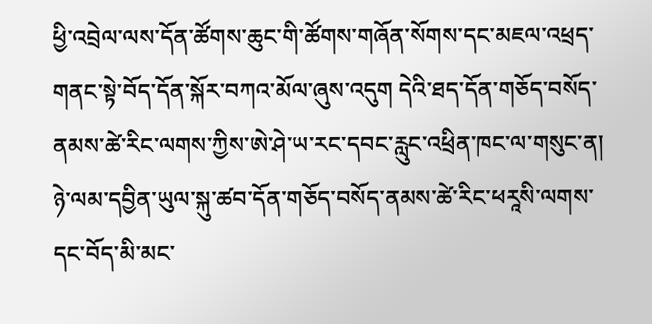ཕྱི་འབྲེལ་ལས་དོན་ཚོགས་ཆུང་གི་ཚོགས་གཞོན་སོགས་དང་མཇལ་འཕྲད་གནང་སྟེ་བོད་དོན་སྐོར་བཀའ་མོལ་ཞུས་འདུག དེའི་ཐད་དོན་གཅོད་བསོད་ནམས་ཚེ་རིང་ལགས་ཀྱིས་ཨེ་ཤེ་ཡ་རང་དབང་རླུང་འཕྲིན་ཁང་ལ་གསུང་ན། ཉེ་ལམ་དབྱིན་ཡུལ་སྐུ་ཚབ་དོན་གཅོད་བསོད་ནམས་ཚེ་རིང་ཕརཱསི་ལགས་དང་བོད་མི་མང་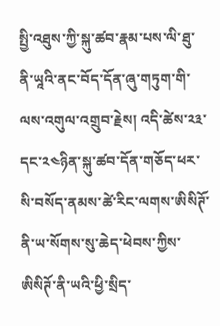སྤྱི་འཐུས་ཀྱི་སྐུ་ཚབ་རྣམ་པས་ལི་ཐུ་ནི་ཡཱའི་ནང་བོད་དོན་ཞུ་གཏུག་གི་ལས་འགུལ་འགྲུབ་རྗེས། འདི་ཚེས་༢༣་དང་༢༤ཉིན་སྐུ་ཚབ་དོན་གཅོད་ཕར་སི་བསོད་ནམས་ཚེ་རིང་ལགས་ཨིསིཊོ་ནི་ཡ་སོགས་སུ་ཆེད་ཕེབས་ཀྱིས་ཨིསིཊོ་ནི་ཡའི་ཕྱི་སྲིད་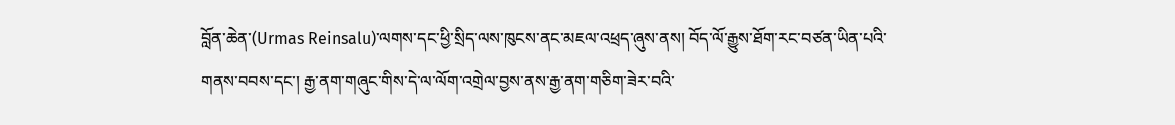བློན་ཆེན་(Urmas Reinsalu)་ལགས་དང་ཕྱི་སྲིད་ལས་ཁུངས་ནང་མཇལ་འཕྲད་ཞུས་ནས། བོད་ལོ་རྒྱུས་ཐོག་རང་བཙན་ཡིན་པའི་གནས་བབས་དང་། རྒྱ་ནག་གཞུང་གིས་དེ་ལ་ལོག་འགྲེལ་བྱས་ནས་རྒྱ་ནག་གཅིག་ཟེར་བའི་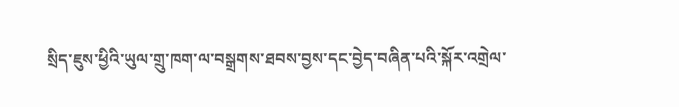སྲིད་ཇུས་ཕྱིའི་ཡུལ་གྲུ་ཁག་ལ་བསྒྲགས་ཐབས་བྱས་དང་བྱེད་བཞིན་པའི་སྐོར་འགྲེལ་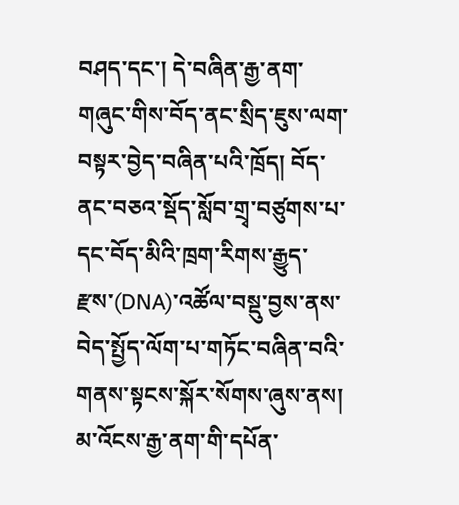བཤད་དང་། དེ་བཞིན་རྒྱ་ནག་གཞུང་གིས་བོད་ནང་སྲིད་ཇུས་ལག་བསྟར་བྱེད་བཞིན་པའི་ཁྲོད། བོད་ནང་བཅའ་སྡོད་སློབ་གྲྭ་བཙུགས་པ་དང་བོད་མིའི་ཁྲག་རིགས་རྒྱུད་རྫས་(DNA)་འཚོལ་བསྡུ་བྱས་ནས་བེད་སྤྱོད་ལོག་པ་གཏོང་བཞིན་བའི་གནས་སྟངས་སྐོར་སོགས་ཞུས་ནས། མ་འོངས་རྒྱ་ནག་གི་དཔོན་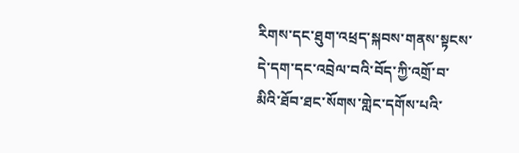རིགས་དང་ཐུག་འཕྲད་སྐབས་གནས་སྟངས་དེ་དག་དང་འབྲེལ་བའི་བོད་ཀྱི་འགྲོ་བ་མིའི་ཐོབ་ཐང་སོགས་གླེང་དགོས་པའི་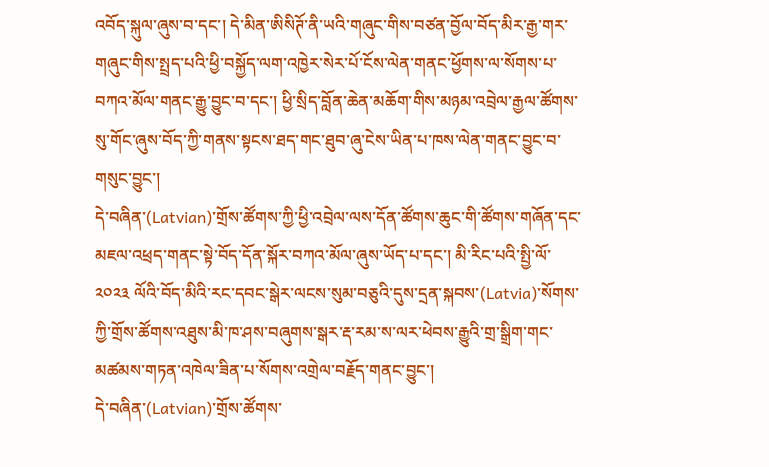འབོད་སྐུལ་ཞུས་བ་དང་། དེ་མིན་ཨིསིཊོ་ནི་ཡའི་གཞུང་གིས་བཙན་བྱོལ་བོད་མིར་རྒྱ་གར་གཞུང་གིས་སྤྲད་པའི་ཕྱི་བསྐྱོད་ལག་འཁྱེར་སེར་པོ་ངོས་ལེན་གནང་ཕྱོགས་ལ་སོགས་པ་བཀའ་མོལ་གནང་རྒྱུ་བྱུང་བ་དང་། ཕྱི་སྲིད་བློན་ཆེན་མཆོག་གིས་མཉམ་འབྲེལ་རྒྱལ་ཚོགས་སུ་གོང་ཞུས་བོད་ཀྱི་གནས་སྟངས་ཐད་གང་ཐུབ་ཞུ་ངེས་ཡིན་པ་ཁས་ལེན་གནང་བྱུང་བ་གསུང་བྱུང་།
དེ་བཞིན་(Latvian)་གྲོས་ཚོགས་ཀྱི་ཕྱི་འབྲེལ་ལས་དོན་ཚོགས་ཆུང་གི་ཚོགས་གཞོན་དང་མཇལ་འཕྲད་གནང་སྟེ་བོད་དོན་སྐོར་བཀའ་མོལ་ཞུས་ཡོད་པ་དང་། མི་རིང་པའི་སྤྱི་ལོ་༢༠༢༣ ལོའི་བོད་མིའི་རང་དབང་སྒེར་ལངས་སུམ་བཅུའི་དུས་དྲན་སྐབས་(Latvia)་སོགས་ཀྱི་གྲོས་ཚོགས་འཐུས་མི་ཁ་ཤས་བཞུགས་སྒར་རྡ་རམ་ས་ལར་ཕེབས་རྒྱུའི་གྲ་སྒྲིག་གང་མཚམས་གཏན་འཁེལ་ཟིན་པ་སོགས་འགྲེལ་བརྗོད་གནང་བྱུང་།
དེ་བཞིན་(Latvian)་གྲོས་ཚོགས་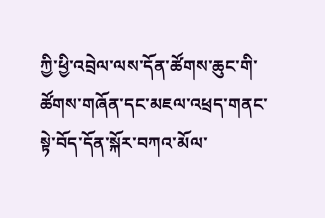ཀྱི་ཕྱི་འབྲེལ་ལས་དོན་ཚོགས་ཆུང་གི་ཚོགས་གཞོན་དང་མཇལ་འཕྲད་གནང་སྟེ་བོད་དོན་སྐོར་བཀའ་མོལ་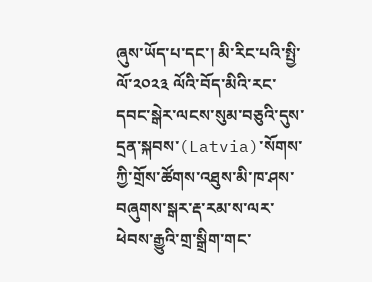ཞུས་ཡོད་པ་དང་། མི་རིང་པའི་སྤྱི་ལོ་༢༠༢༣ ལོའི་བོད་མིའི་རང་དབང་སྒེར་ལངས་སུམ་བཅུའི་དུས་དྲན་སྐབས་(Latvia)་སོགས་ཀྱི་གྲོས་ཚོགས་འཐུས་མི་ཁ་ཤས་བཞུགས་སྒར་རྡ་རམ་ས་ལར་ཕེབས་རྒྱུའི་གྲ་སྒྲིག་གང་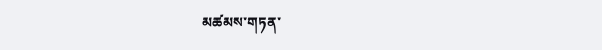མཚམས་གཏན་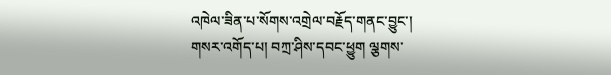འཁེལ་ཟིན་པ་སོགས་འགྲེལ་བརྗོད་གནང་བྱུང་།
གསར་འགོད་པ། བཀྲ་ཤིས་དབང་ཕྱུག ལྕགས་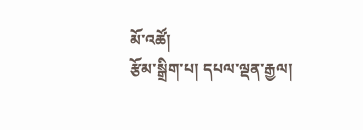མོ་འཚོ།
རྩོམ་སྒྲིག་པ། དཔལ་ལྡན་རྒྱལ།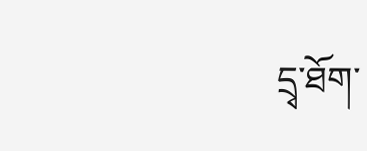དྲྭ་ཐོག་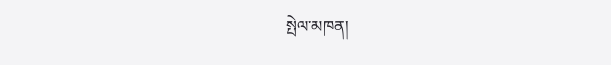སྤེལ་མཁན།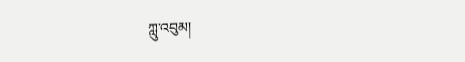ཀླུ་འབུམ།